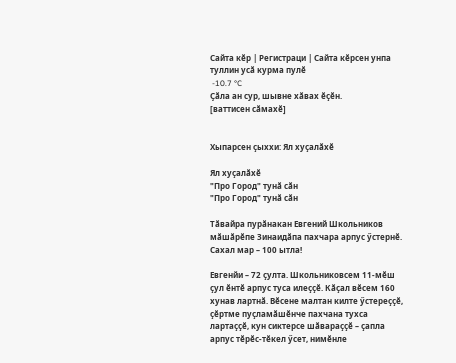Сайта кӗр | Регистраци | Сайта кӗрсен унпа туллин усӑ курма пулӗ
 -10.7 °C
Ҫӑла ан сур, шывне хӑвах ӗҫӗн.
[ваттисен сӑмахӗ]


Хыпарсен ҫыххи: Ял хуҫалӑхӗ

Ял хуҫалӑхӗ
"Про Город" тунӑ сӑн
"Про Город" тунӑ сӑн

Тӑвайра пурӑнакан Евгений Школьников мӑшӑрӗпе Зинаидӑпа пахчара арпус ӳстернӗ. Сахал мар – 100 ытла!

Евгенйи – 72 ҫулта. Школьниковсем 11-мӗш ҫул ӗнтӗ арпус туса илеҫҫӗ. Кӑҫал вӗсем 160 хунав лартнӑ. Вӗсене малтан килте ӳстереҫҫӗ, ҫӗртме пуҫламӑшӗнче пахчана тухса лартаҫҫӗ, кун сиктерсе шӑвараҫҫӗ – ҫапла арпус тӗрӗс-тӗкел ӳсет, нимӗнле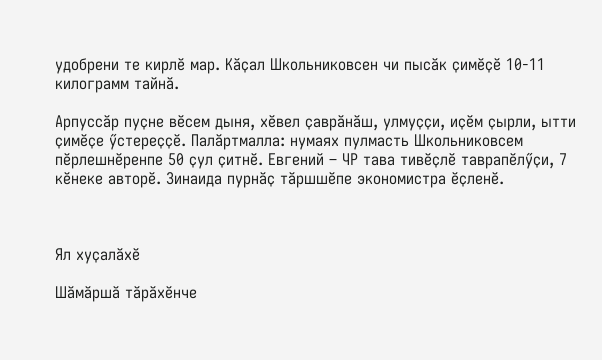удобрени те кирлӗ мар. Кӑҫал Школьниковсен чи пысӑк ҫимӗҫӗ 10-11 килограмм тайнӑ.

Арпуссӑр пуҫне вӗсем дыня, хӗвел ҫаврӑнӑш, улмуҫҫи, иҫӗм ҫырли, ытти ҫимӗҫе ӳстереҫҫӗ. Палӑртмалла: нумаях пулмасть Школьниковсем пӗрлешнӗренпе 50 ҫул ҫитнӗ. Евгений – ЧР тава тивӗҫлӗ таврапӗлӳҫи, 7 кӗнеке авторӗ. Зинаида пурнӑҫ тӑршшӗпе экономистра ӗҫленӗ.



Ял хуҫалӑхӗ

Шӑмӑршӑ тӑрӑхӗнче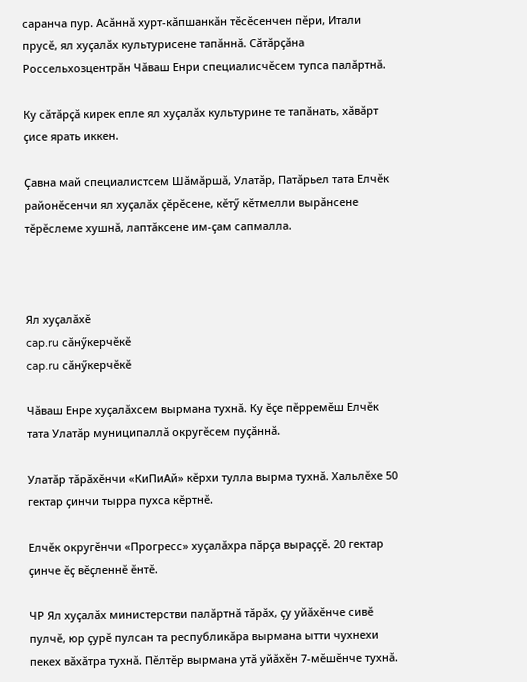саранча пур. Асӑннӑ хурт-кӑпшанкӑн тӗсӗсенчен пӗри, Итали прусӗ, ял хуҫалӑх культурисене тапӑннӑ. Сӑтӑрҫӑна Россельхозцентрӑн Чӑваш Енри специалисчӗсем тупса палӑртнӑ.

Ку сӑтӑрҫӑ кирек епле ял хуҫалӑх культурине те тапӑнать, хӑвӑрт ҫисе ярать иккен.

Ҫавна май специалистсем Шӑмӑршӑ, Улатӑр, Патӑрьел тата Елчӗк районӗсенчи ял хуҫалӑх ҫӗрӗсене, кӗтӳ кӗтмелли вырӑнсене тӗрӗслеме хушнӑ, лаптӑксене им-ҫам сапмалла.



Ял хуҫалӑхӗ
cap.ru сӑнӳкерчӗкӗ
cap.ru сӑнӳкерчӗкӗ

Чӑваш Енре хуҫалӑхсем вырмана тухнӑ. Ку ӗҫе пӗрремӗш Елчӗк тата Улатӑр муниципаллӑ округӗсем пуҫӑннӑ.

Улатӑр тӑрӑхӗнчи «КиПиАй» кӗрхи тулла вырма тухнӑ. Хальлӗхе 50 гектар ҫинчи тырра пухса кӗртнӗ.

Елчӗк округӗнчи «Прогресс» хуҫалӑхра пӑрҫа выраҫҫӗ. 20 гектар ҫинче ӗҫ вӗҫленнӗ ӗнтӗ.

ЧР Ял хуҫалӑх министерстви палӑртнӑ тӑрӑх, ҫу уйӑхӗнче сивӗ пулчӗ, юр ҫурӗ пулсан та республикӑра вырмана ытти чухнехи пекех вӑхӑтра тухнӑ. Пӗлтӗр вырмана утӑ уйӑхӗн 7-мӗшӗнче тухнӑ.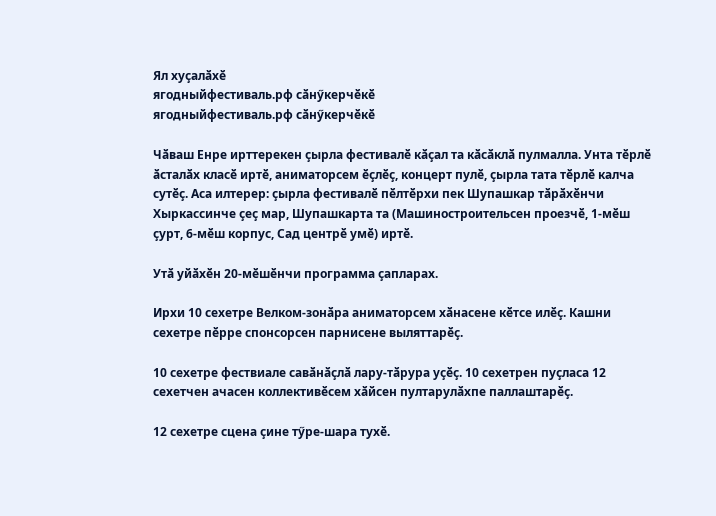Ял хуҫалӑхӗ
ягодныйфестиваль.рф сӑнӳкерчӗкӗ
ягодныйфестиваль.рф сӑнӳкерчӗкӗ

Чӑваш Енре ирттерекен ҫырла фестивалӗ кӑҫал та кӑсӑклӑ пулмалла. Унта тӗрлӗ ӑсталӑх класӗ иртӗ, аниматорсем ӗҫлӗҫ, концерт пулӗ, ҫырла тата тӗрлӗ калча сутӗҫ. Аса илтерер: ҫырла фестивалӗ пӗлтӗрхи пек Шупашкар тӑрӑхӗнчи Хыркассинче ҫеҫ мар, Шупашкарта та (Машиностроительсен проезчӗ, 1-мӗш ҫурт, 6-мӗш корпус, Сад центрӗ умӗ) иртӗ.

Утӑ уйӑхӗн 20-мӗшӗнчи программа ҫапларах.

Ирхи 10 сехетре Велком-зонӑра аниматорсем хӑнасене кӗтсе илӗҫ. Кашни сехетре пӗрре спонсорсен парнисене выляттарӗҫ.

10 сехетре фествиале савӑнӑҫлӑ лару-тӑрура уҫӗҫ. 10 сехетрен пуҫласа 12 сехетчен ачасен коллективӗсем хӑйсен пултарулӑхпе паллаштарӗҫ.

12 сехетре сцена ҫине тӳре-шара тухӗ.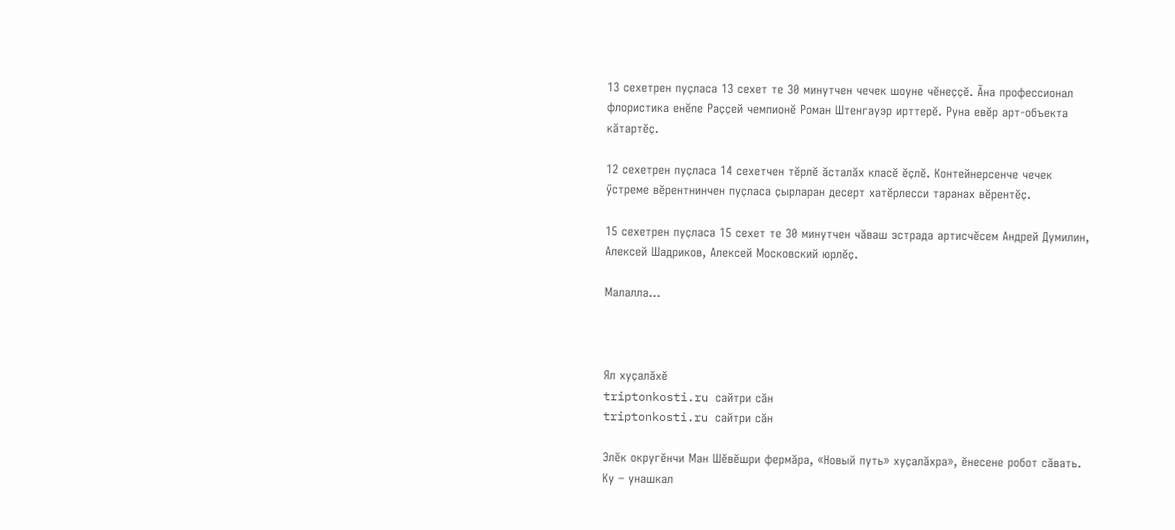13 сехетрен пуҫласа 13 сехет те 30 минутчен чечек шоуне чӗнеҫҫӗ. Ӑна профессионал флористика енӗпе Раҫҫей чемпионӗ Роман Штенгауэр ирттерӗ. Руна евӗр арт-объекта кӑтартӗҫ.

12 сехетрен пуҫласа 14 сехетчен тӗрлӗ ӑсталӑх класӗ ӗҫлӗ. Контейнерсенче чечек ӳстреме вӗрентнинчен пуҫласа ҫырларан десерт хатӗрлесси таранах вӗрентӗҫ.

15 сехетрен пуҫласа 15 сехет те 30 минутчен чӑваш эстрада артисчӗсем Андрей Думилин, Алексей Шадриков, Алексей Московский юрлӗҫ.

Малалла...



Ял хуҫалӑхӗ
triptonkosti.ru сайтри сӑн
triptonkosti.ru сайтри сӑн

Элӗк округӗнчи Ман Шӗвӗшри фермӑра, «Новый путь» хуҫалӑхра», ӗнесене робот сӑвать. Ку – унашкал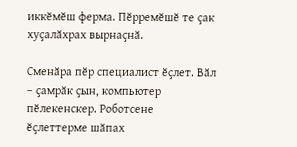иккӗмӗш ферма. Пӗрремӗшӗ те ҫак хуҫалӑхрах вырнаҫнӑ.

Сменӑра пӗр специалист ӗҫлет. Вӑл – ҫамрӑк ҫын, компьютер пӗлекенскер. Роботсене ӗҫлеттерме шӑпах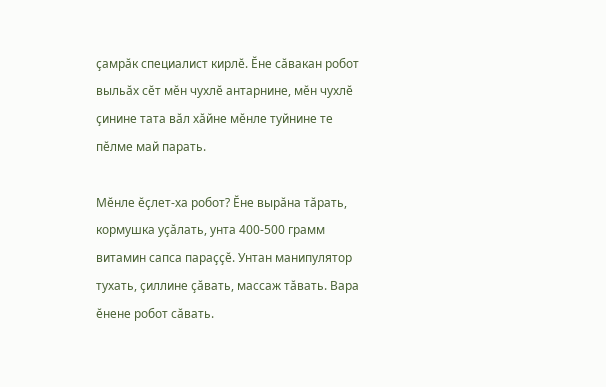ҫамрӑк специалист кирлӗ. Ӗне сӑвакан робот выльӑх сӗт мӗн чухлӗ антарнине, мӗн чухлӗ ҫинине тата вӑл хӑйне мӗнле туйнине те пӗлме май парать.

Мӗнле ӗҫлет-ха робот? Ӗне вырӑна тӑрать, кормушка уҫӑлать, унта 400-500 грамм витамин сапса параҫҫӗ. Унтан манипулятор тухать, ҫиллине ҫӑвать, массаж тӑвать. Вара ӗнене робот сӑвать.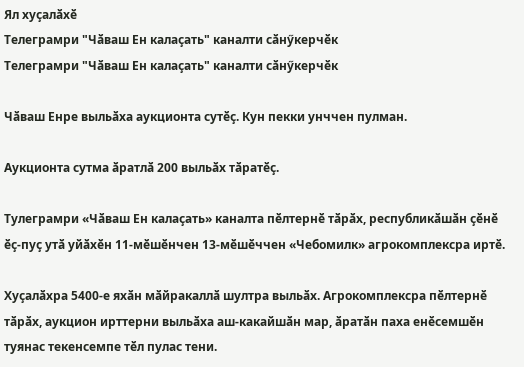Ял хуҫалӑхӗ
Телеграмри "Чӑваш Ен калаҫать" каналти сӑнӳкерчӗк
Телеграмри "Чӑваш Ен калаҫать" каналти сӑнӳкерчӗк

Чӑваш Енре выльӑха аукционта сутӗҫ. Кун пекки унччен пулман.

Аукционта сутма ӑратлӑ 200 выльӑх тӑратӗҫ.

Тулеграмри «Чӑваш Ен калаҫать» каналта пӗлтернӗ тӑрӑх, республикӑшӑн ҫӗнӗ ӗҫ-пуҫ утӑ уйӑхӗн 11-мӗшӗнчен 13-мӗшӗччен «Чебомилк» агрокомплексра иртӗ.

Хуҫалӑхра 5400-е яхӑн мӑйракаллӑ шултра выльӑх. Агрокомплексра пӗлтернӗ тӑрӑх, аукцион ирттерни выльӑха аш-какайшӑн мар, ӑратӑн паха енӗсемшӗн туянас текенсемпе тӗл пулас тени.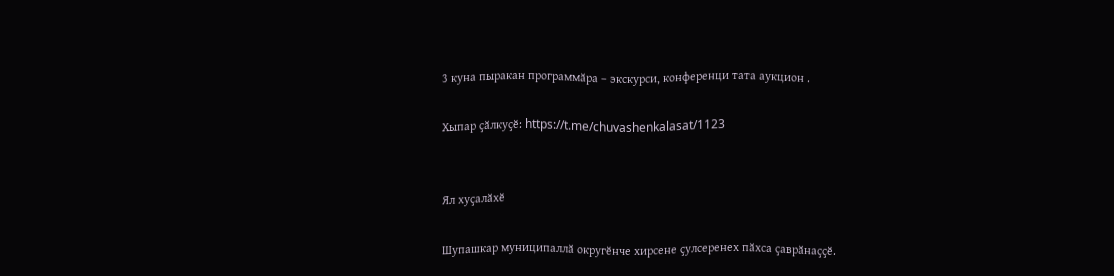3 куна пыракан программӑра – экскурси, конференци тата аукцион .

Хыпар ҫӑлкуҫӗ: https://t.me/chuvashenkalasat/1123


Ял хуҫалӑхӗ

Шупашкар муниципаллӑ округӗнче хирсене ҫулсеренех пӑхса ҫаврӑнаҫҫӗ.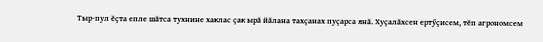Тыр-пул ӗҫта епле шӑтса тухнине хаклас ҫак ырӑ йӑлана тахҫанах пуҫарса янӑ. Хуҫалӑхсен ертӳҫисем, тӗп агрономсем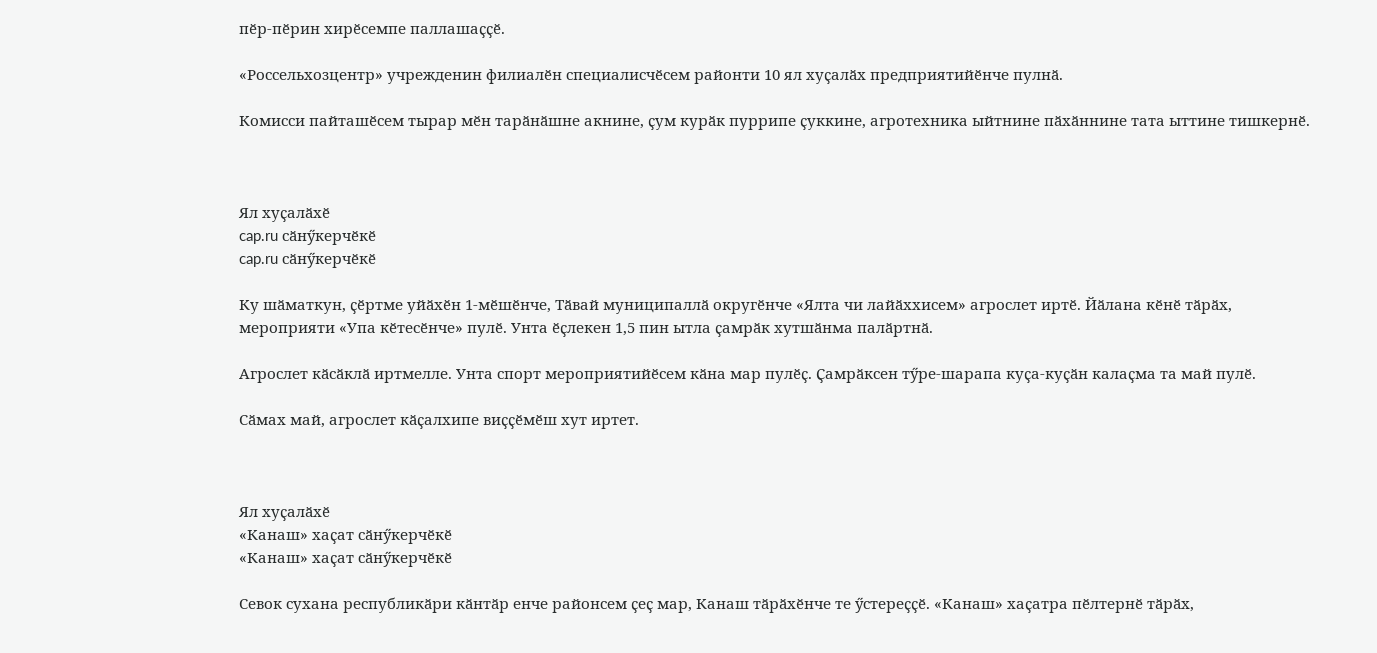пӗр-пӗрин хирӗсемпе паллашаҫҫӗ.

«Россельхозцентр» учрежденин филиалӗн специалисчӗсем районти 10 ял хуҫалӑх предприятийӗнче пулнӑ.

Комисси пайташӗсем тырар мӗн тарӑнӑшне акнине, ҫум курӑк пуррипе ҫуккине, агротехника ыйтнине пӑхӑннине тата ыттине тишкернӗ.



Ял хуҫалӑхӗ
cap.ru сӑнӳкерчӗкӗ
cap.ru сӑнӳкерчӗкӗ

Ку шӑматкун, ҫӗртме уйӑхӗн 1-мӗшӗнче, Тӑвай муниципаллӑ округӗнче «Ялта чи лайӑххисем» агрослет иртӗ. Йӑлана кӗнӗ тӑрӑх, мероприяти «Упа кӗтесӗнче» пулӗ. Унта ӗҫлекен 1,5 пин ытла ҫамрӑк хутшӑнма палӑртнӑ.

Агрослет кӑсӑклӑ иртмелле. Унта спорт мероприятийӗсем кӑна мар пулӗҫ. Ҫамрӑксен тӳре-шарапа куҫа-куҫӑн калаҫма та май пулӗ.

Сӑмах май, агрослет кӑҫалхипе виҫҫӗмӗш хут иртет.



Ял хуҫалӑхӗ
«Канаш» хаҫат сӑнӳкерчӗкӗ
«Канаш» хаҫат сӑнӳкерчӗкӗ

Севок сухана республикӑри кӑнтӑр енче районсем ҫеҫ мар, Канаш тӑрӑхӗнче те ӳстереҫҫӗ. «Канаш» хаҫатра пӗлтернӗ тӑрӑх,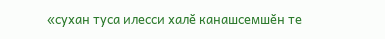«сухан туса илесси халӗ канашсемшӗн те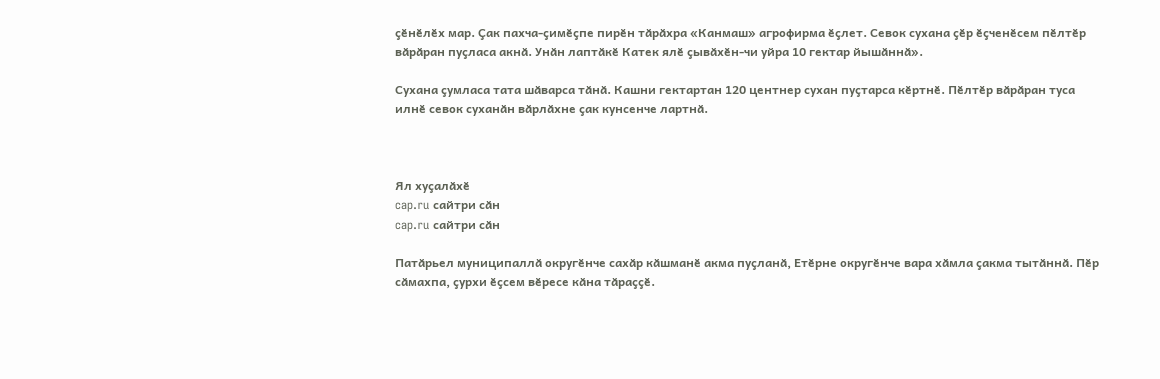ҫӗнӗлӗх мар. Ҫак пахча-ҫимӗҫпе пирӗн тӑрӑхра «Канмаш» агрофирма ӗҫлет. Севок сухана ҫӗр ӗҫченӗсем пӗлтӗр вӑрӑран пуҫласа акнӑ. Унӑн лаптӑкӗ Катек ялӗ ҫывӑхӗн-чи уйра 10 гектар йышӑннӑ».

Сухана ҫумласа тата шӑварса тӑнӑ. Кашни гектартан 120 центнер сухан пуҫтарса кӗртнӗ. Пӗлтӗр вӑрӑран туса илнӗ севок суханӑн вӑрлӑхне ҫак кунсенче лартнӑ.



Ял хуҫалӑхӗ
cap.ru сайтри сӑн
cap.ru сайтри сӑн

Патӑрьел муниципаллӑ округӗнче сахӑр кӑшманӗ акма пуҫланӑ, Етӗрне округӗнче вара хӑмла ҫакма тытӑннӑ. Пӗр сӑмахпа, ҫурхи ӗҫсем вӗресе кӑна тӑраҫҫӗ.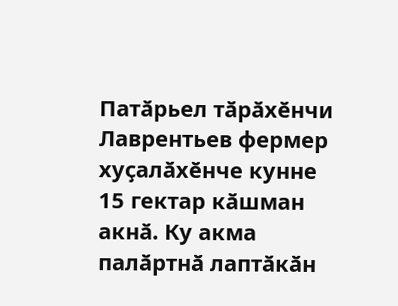Патӑрьел тӑрӑхӗнчи Лаврентьев фермер хуҫалӑхӗнче кунне 15 гектар кӑшман акнӑ. Ку акма палӑртнӑ лаптӑкӑн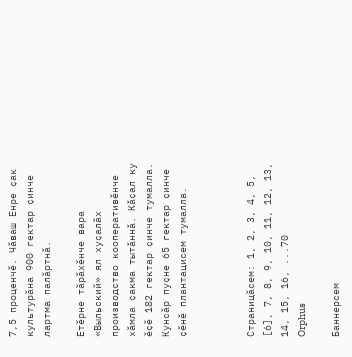7,5 проценчӗ. Чӑваш Енре ҫак культурӑна 900 гектар ҫинче лартма палӑртнӑ.

Етӗрне тӑрӑхӗнче вара «Выльский» ял хуҫалӑх производство кооперативӗнче хӑмла ҫакма тытӑннӑ. Кӑҫал ку ӗҫӗ 182 гектар ҫинче тумалла. Кунсӑр пуҫне 65 гектар ҫинче ҫӗнӗ плантацисем тумалла.



Страницӑсем: 1, 2, 3, 4, 5, [6], 7, 8, 9, 10, 11, 12, 13, 14, 15, 16, ...70
Orphus

Баннерсем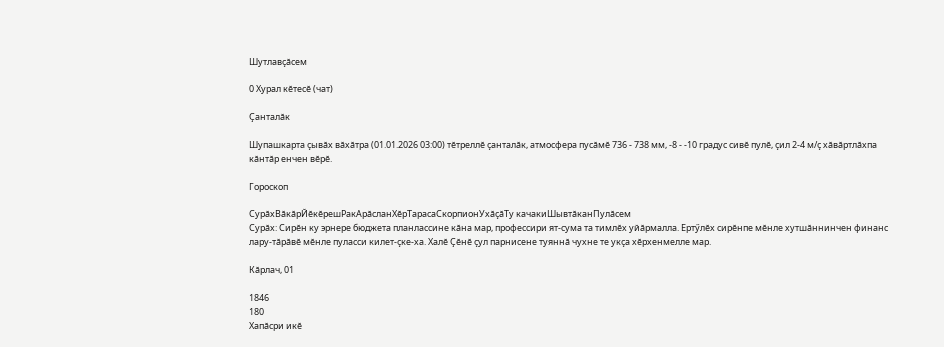Шутлавҫӑсем

0 Хурал кӗтесӗ (чат)

Ҫанталӑк

Шупашкарта ҫывӑх вӑхӑтра (01.01.2026 03:00) тӗтреллӗ ҫанталӑк, атмосфера пусӑмӗ 736 - 738 мм, -8 - -10 градус сивӗ пулӗ, ҫил 2-4 м/ҫ хӑвӑртлӑхпа кӑнтӑр енчен вӗрӗ.

Гороскоп

СурӑхВӑкӑрЙӗкӗрешРакАрӑсланХӗрТарасаСкорпионУхӑҫӑТу качакиШывтӑканПулӑсем
Сурӑх: Сирӗн ку эрнере бюджета планлассине кӑна мар, профессири ят-сума та тимлӗх уйӑрмалла. Ертӳлӗх сирӗнпе мӗнле хутшӑннинчен финанс лару-тӑрӑвӗ мӗнле пуласси килет-ҫке-ха. Халӗ Ҫӗнӗ ҫул парнисене туяннӑ чухне те укҫа хӗрхенмелле мар.

Кӑрлач, 01

1846
180
Хапӑсри икӗ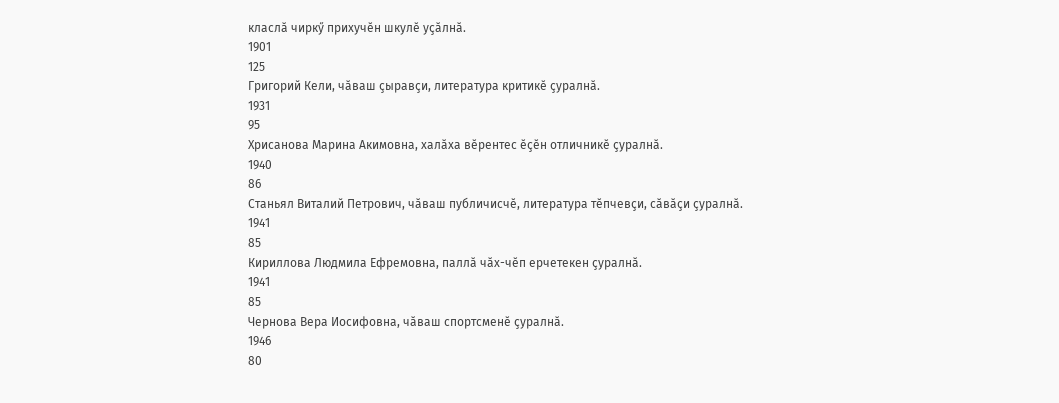класлӑ чиркӳ прихучӗн шкулӗ уҫӑлнӑ.
1901
125
Григорий Кели, чӑваш ҫыравҫи, литература критикӗ ҫуралнӑ.
1931
95
Хрисанова Марина Акимовна, халӑха вӗрентес ӗҫӗн отличникӗ ҫуралнӑ.
1940
86
Станьял Виталий Петрович, чӑваш публичисчӗ, литература тӗпчевҫи, сӑвӑҫи ҫуралнӑ.
1941
85
Кириллова Людмила Ефремовна, паллӑ чӑх-чӗп ерчетекен ҫуралнӑ.
1941
85
Чернова Вера Иосифовна, чӑваш спортсменӗ ҫуралнӑ.
1946
80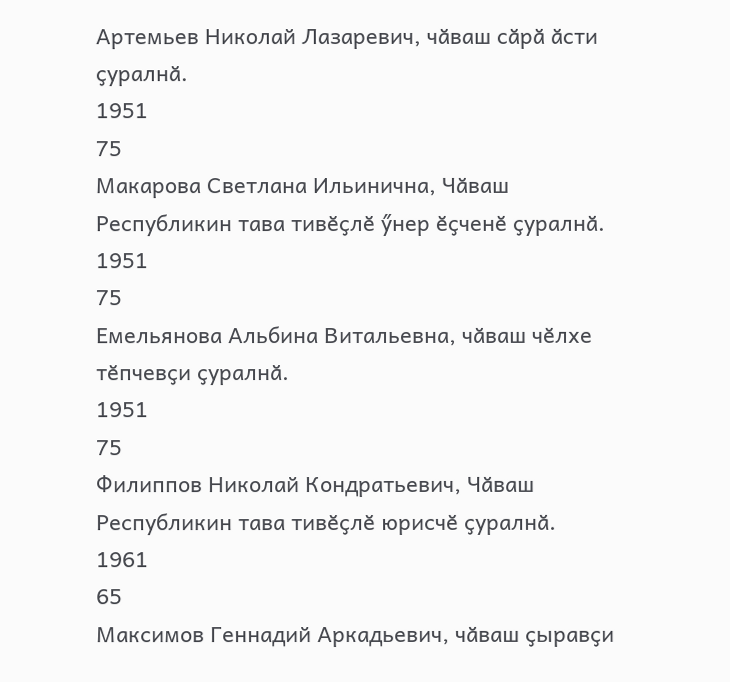Артемьев Николай Лазаревич, чӑваш сӑрӑ ӑсти ҫуралнӑ.
1951
75
Макарова Светлана Ильинична, Чӑваш Республикин тава тивӗҫлӗ ӳнер ӗҫченӗ ҫуралнӑ.
1951
75
Емельянова Альбина Витальевна, чӑваш чӗлхе тӗпчевҫи ҫуралнӑ.
1951
75
Филиппов Николай Кондратьевич, Чӑваш Республикин тава тивӗҫлӗ юрисчӗ ҫуралнӑ.
1961
65
Максимов Геннадий Аркадьевич, чӑваш ҫыравҫи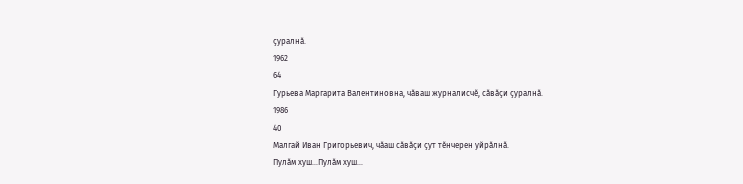ҫуралнӑ.
1962
64
Гурьева Маргарита Валентиновна, чӑваш журналисчӗ, сӑвӑҫи ҫуралнӑ.
1986
40
Малгай Иван Григорьевич, чӑаш сӑвӑҫи ҫут тӗнчерен уйрӑлнӑ.
Пулӑм хуш...Пулӑм хуш...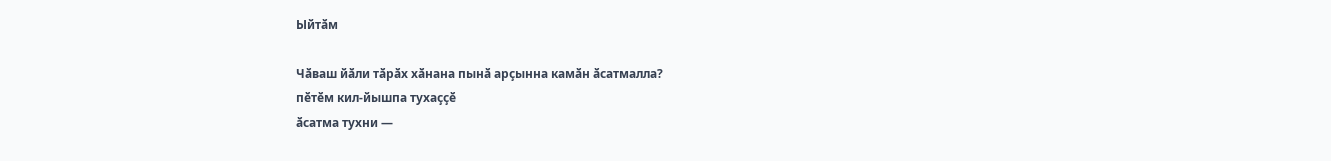Ыйтӑм

Чӑваш йӑли тӑрӑх хӑнана пынӑ арҫынна камӑн ӑсатмалла?
пӗтӗм кил-йышпа тухаҫҫӗ
ӑсатма тухни —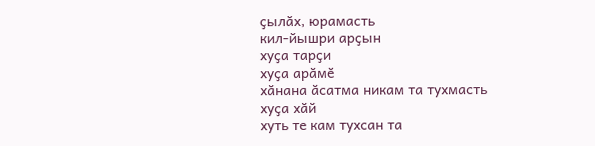ҫылӑх, юрамасть
кил-йышри арҫын
хуҫа тарҫи
хуҫа арӑмӗ
хӑнана ӑсатма никам та тухмасть
хуҫа хӑй
хуть те кам тухсан та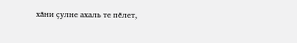хӑни ҫулне ахаль те пӗлет,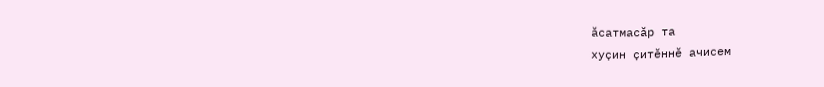ӑсатмасӑр та
хуҫин ҫитӗннӗ ачисем